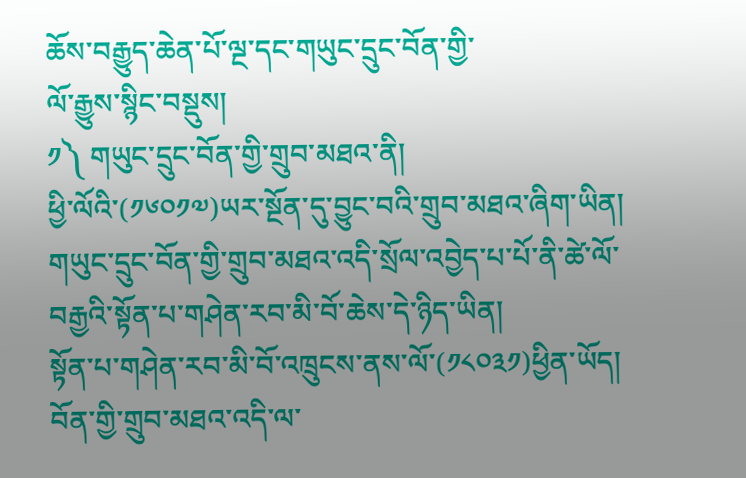ཆོས་བརྒྱུད་ཆེན་པོ་ལྔ་དང་གཡུང་དྲུང་བོན་གྱི་
ལོ་རྒྱུས་སྙིང་བསྡུས།
༡༽ གཡུང་དྲུང་བོན་གྱི་གྲུབ་མཐའ་ནི།
ཕྱི་ལོའི་(༡༦༠༡༧)ཡར་སྔོན་དུ་བྱུང་བའི་གྲུབ་མཐའ་ཞིག་ཡིན།
གཡུང་དྲུང་བོན་གྱི་གྲུབ་མཐའ་འདི་སྲོལ་འབྱེད་པ་པོ་ནི་ཚེ་ལོ་བརྒྱའི་སྟོན་པ་གཤེན་རབ་མི་བོ་ཆེས་དེ་ཉིད་ཡིན།
སྟོན་པ་གཤེན་རབ་མི་བོ་འཁྲུངས་ནས་ལོ་(༡༨༠༣༡)ཕྱིན་ཡོད། བོན་གྱི་གྲུབ་མཐའ་འདི་ལ་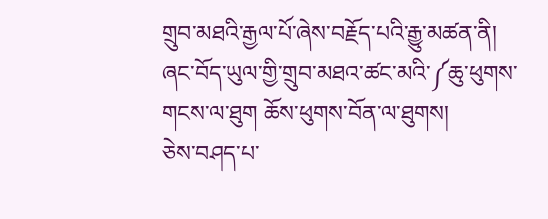གྲུབ་མཐའི་རྒྱལ་པོ་ཞེས་བརྗོད་པའི་རྒྱུ་མཚན་ནི།
ཞང་བོད་ཡུལ་གྱི་གྲུབ་མཐའ་ཚང་མའི་༼ཆུ་ཕུགས་གངས་ལ་ཐུག ཆོས་ཕུགས་བོན་ལ་ཐུགས།
ཅེས་བཤད་པ་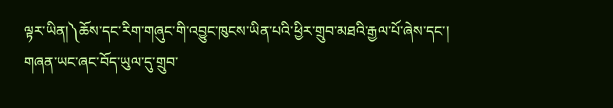ལྟར་ཡིན།༽ཆོས་དང་རིག་གཞུང་གི་འབྱུང་ཁུངས་ཡིན་པའི་ཕྱིར་གྲུབ་མཐའི་རྒྱལ་པོ་ཞེས་དང་།
གཞན་ཡང་ཞང་བོད་ཡུལ་དུ་གྲུབ་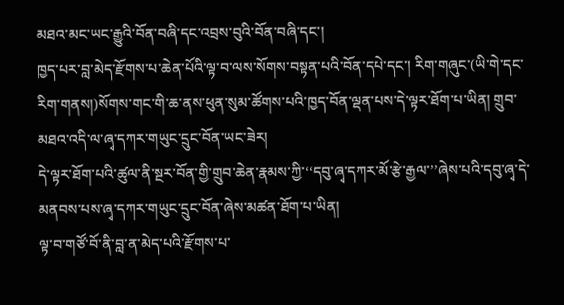མཐའ་མང་ཡང་རྒྱུའི་བོན་བཞི་དང་འབྲས་བུའི་བོན་བཞི་དང་།
ཁྱད་པར་བླ་མེད་རྫོགས་པ་ཆེན་པོའི་ལྟ་བ་ལས་སོགས་བསྟན་པའི་བོན་དཔེ་དང་། རིག་གཞུང་(ཡི་གེ་དང་རིག་གནས།)སོགས་གང་གི་ཆ་ནས་ཕུན་སུམ་ཚོགས་པའི་ཁྱད་བོན་ལྡན་པས་དེ་ལྟར་ཐོག་པ་ཡིན། གྲུབ་མཐའ་འདི་ལ་ཞྭ་དཀར་གཡུང་དྲུང་བོན་ཡང་ཟེར།
དེ་ལྟར་ཐོག་པའི་ཚུལ་ནི་སྔར་བོན་གྱི་གྲུབ་ཆེན་རྣམས་ཀྱི་‘‘དབུ་ཞྭ་དཀར་མོ་རྩེ་རྒྱལ་’’ཞེས་པའི་དབུ་ཞྭ་དེ་མནབས་པས་ཞྭ་དཀར་གཡུང་དྲུང་བོན་ཞེས་མཚན་ཐོག་པ་ཡིན།
ལྟ་བ་གཙོ་བོ་ནི་བླ་ན་མེད་པའི་རྫོགས་པ་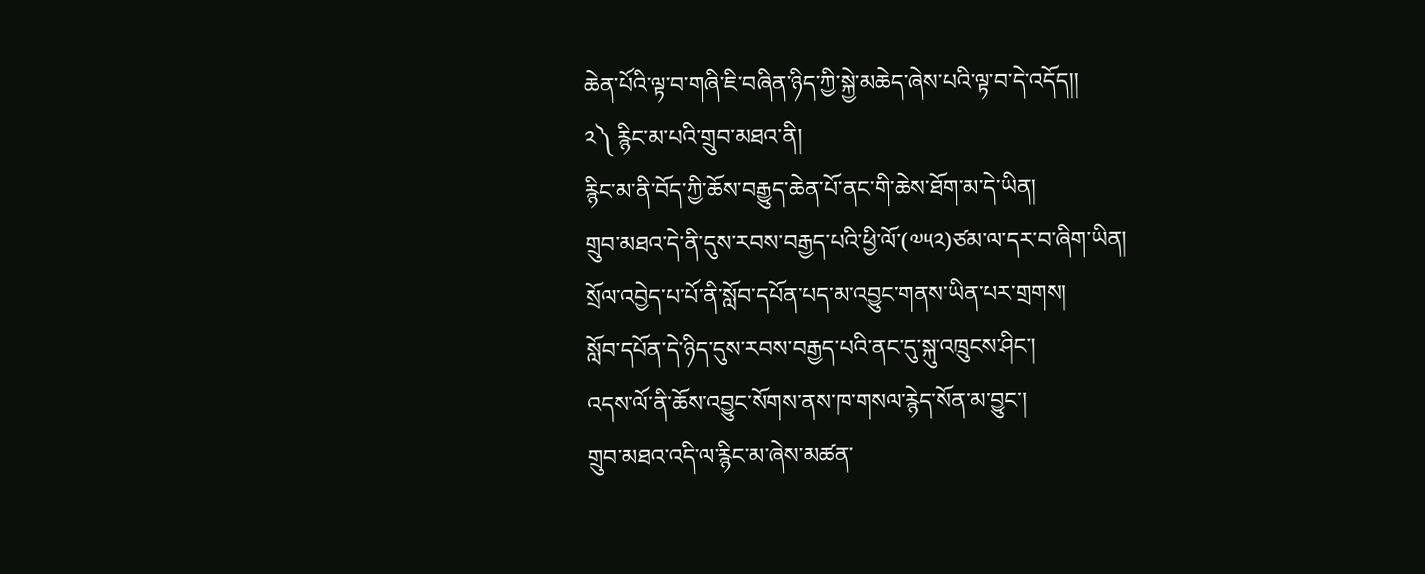ཆེན་པོའི་ལྟ་བ་གཞི་ཇི་བཞིན་ཉིད་ཀྱི་སྐྱེ་མཆེད་ཞེས་པའི་ལྟ་བ་དེ་འདོད།།
༢༽ རྙིང་མ་པའི་གྲུབ་མཐའ་ནི།
རྙིང་མ་ནི་བོད་ཀྱི་ཆོས་བརྒྱུད་ཆེན་པོ་ནང་གི་ཆེས་ཐོག་མ་དེ་ཡིན།
གྲུབ་མཐའ་དེ་ནི་དུས་རབས་བརྒྱད་པའི་ཕྱི་ལོ་(༧༥༢)ཙམ་ལ་དར་བ་ཞིག་ཡིན།
སྲོལ་འབྱེད་པ་པོ་ནི་སློབ་དཔོན་པད་མ་འབྱུང་གནས་ཡིན་པར་གྲགས།
སློབ་དཔོན་དེ་ཉིད་དུས་རབས་བརྒྱད་པའི་ནང་དུ་སྐུ་འཁྲུངས་ཤིང་།
འདས་ལོ་ནི་ཆོས་འབྱུང་སོགས་ནས་ཁ་གསལ་རྙེད་སོན་མ་བྱུང་།
གྲུབ་མཐའ་འདི་ལ་རྙིང་མ་ཞེས་མཚན་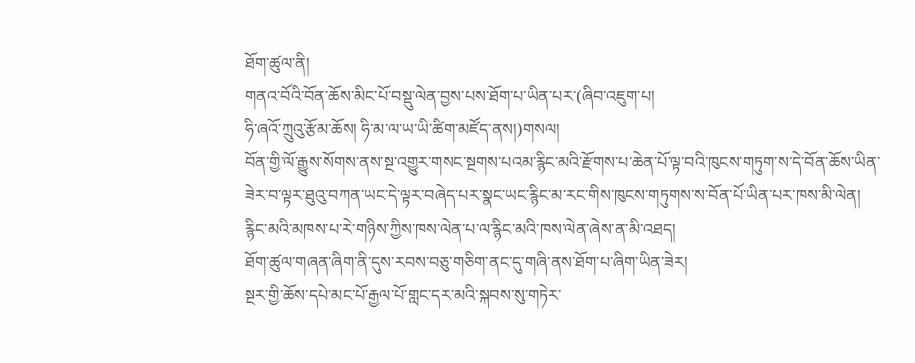ཐོག་ཚུལ་ནི།
གནའ་བོའི་བོན་ཆོས་མིང་པོ་བསྡུ་ལེན་བྱས་པས་ཐོག་པ་ཡིན་པར་(ཞིབ་འཇུག་པ།
ཧི་ཞའོ་ཀྲུའུ་རྩོམ་ཆོས། ཧི་མ་ལ་ཡ་ཡི་ཚིག་མཛོད་ནས།)གསལ།
བོན་གྱི་ལོ་རྒྱུས་སོགས་ནས་སྔ་འགྱུར་གསང་སྔགས་པའམ་རྙིང་མའི་རྫོགས་པ་ཆེན་པོ་ལྟ་བའི་ཁུངས་གཏུག་ས་དེ་བོན་ཆོས་ཡིན་ཟེར་བ་ལྟར་ཐུའུ་བཀན་ཡང་དེ་ལྟར་བཞེད་པར་སྣང་ཡང་རྙིང་མ་རང་གིས་ཁུངས་གཏུགས་ས་བོན་པོ་ཡིན་པར་ཁས་མི་ལེན།
རྙིང་མའི་མཁས་པ་རེ་གཉིས་ཀྱིས་ཁས་ལེན་པ་ལ་རྙིང་མའི་ཁས་ལེན་ཞེས་ན་མི་འཐད།
ཐོག་ཚུལ་གཞན་ཞིག་ནི་དུས་རབས་བཅུ་གཅིག་ནང་དུ་གཞི་ནས་ཐོག་པ་ཞིག་ཡིན་ཟེར།
སྔར་གྱི་ཆོས་དཔེ་མང་པོ་རྒྱལ་པོ་གླང་དར་མའི་སྐབས་སུ་གཏེར་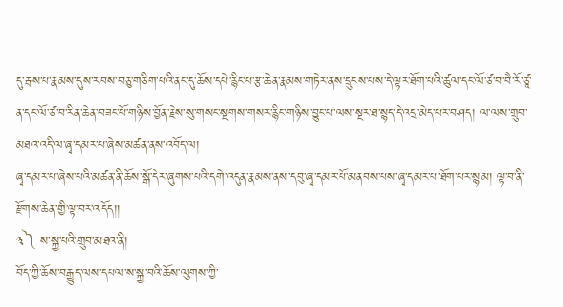དུ་རྦས་པ་རྣམས་དུས་རབས་བཅུ་གཅིག་པའི་ནང་དུ་ཆོས་དཔེ་རྙིང་པ་རྩ་ཆེན་རྣམས་གཏེར་ནས་དྲུངས་པས་དེ་ལྟར་ཐོག་པའི་ཚུལ་དང་ལོ་ཙ་བ་བཻ་རོ་ཙཱ་ན་དང་ལོ་ཙ་བ་རིན་ཆེན་བཟང་པོ་གཉིས་བྱོན་རྗེས་སུ་གསང་སྔགས་གསར་རྙིང་གཉིས་བྱུང་པ་ལས་སྔར་ཐ་སྙད་དེ་འདྲ་མེད་པར་བཤད། ལ་ལས་གྲུབ་མཐའ་འདི་ལ་ཞྭ་དམར་པ་ཞེས་མཚན་ནས་འབོད་ལ།
ཞྭ་དམར་པ་ཞེས་པའི་མཚན་ནི་ཆོས་སྒོ་དེར་ཞུགས་པའི་དགེ་འདུན་རྣམས་ནས་དབུ་ཞྭ་དམར་པོ་མནབས་པས་ཞྭ་དམར་པ་ཐོག་པར་སྙམ། ལྟ་བ་ནི་རྫོགས་ཆེན་གྱི་ལྟ་བར་འདོད།།
༣༽ ས་སྐྱ་པའི་གྲུབ་མཐའ་ནི།
བོད་ཀྱི་ཆོས་བརྒྱུད་ལས་དཔལ་ས་སྐྱ་བའི་ཆོས་ལུགས་ཀྱི་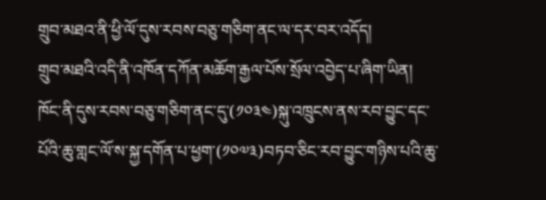གྲུབ་མཐའ་ནི་ཕྱི་ལོ་དུས་རབས་བཅུ་གཅིག་ནང་ལ་དར་བར་འདོད།
གྲུབ་མཐའི་འདི་ནི་འཁོན་དཀོན་མཆོག་རྒྱལ་པོས་སྲོལ་འབྱེད་པ་ཞིག་ཡིན།
ཁོང་ནི་དུས་རབས་བཅུ་གཅིག་ནང་དུ་(༡༠༣༤)སྐུ་འཁྲུངས་ནས་རབ་བྱུང་དང་པོའི་ཆུ་གླང་ལོ་ས་སྐྱ་དགོན་པ་ཕྱག་(༡༠༧༣)བཏབ་ཅིང་རབ་བྱུང་གཉིས་པའི་ཆུ་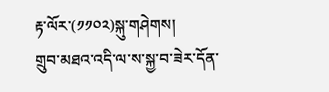རྟ་ལོར་(༡༡༠༢)སྐུ་གཤེགས།
གྲུབ་མཐའ་འདི་ལ་ས་སྐྱ་བ་ཟེར་དོན་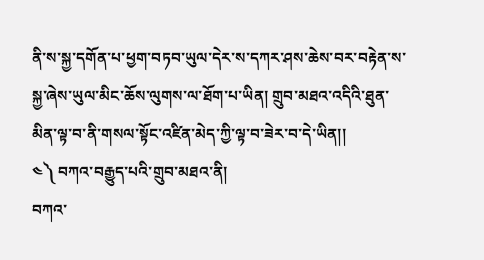ནི་ས་སྐྱ་དགོན་པ་ཕྱག་བཏབ་ཡུལ་དེར་ས་དཀར་ཤས་ཆེས་བར་བརྟེན་ས་སྐྱ་ཞེས་ཡུལ་མིང་ཆོས་ལུགས་ལ་ཐོག་པ་ཡིན། གྲུབ་མཐའ་འདིའི་ཐུན་མིན་ལྟ་བ་ནི་གསལ་སྟོང་འཛིན་མེད་ཀྱི་ལྟ་བ་ཟེར་བ་དེ་ཡིན།།
༤༽ བཀའ་བརྒྱུད་པའི་གྲུབ་མཐའ་ནི།
བཀའ་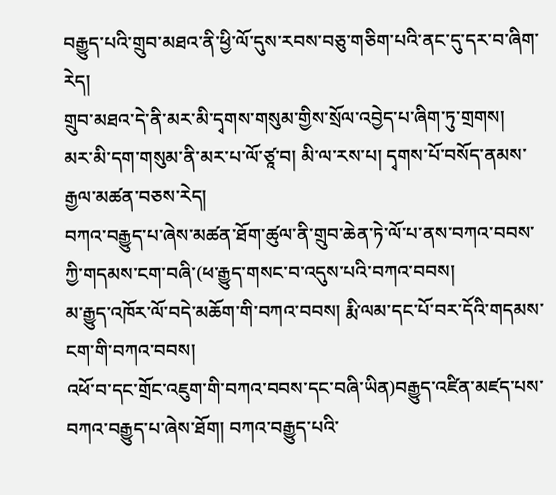བརྒྱུད་པའི་གྲུབ་མཐའ་ནི་ཕྱི་ལོ་དུས་རབས་བཅུ་གཅིག་པའི་ནང་དུ་དར་བ་ཞིག་རེད།
གྲུབ་མཐའ་དེ་ནི་མར་མི་དྭགས་གསུམ་གྱིས་སྲོལ་འབྱེད་པ་ཞིག་ཏུ་གྲགས།
མར་མི་དག་གསུམ་ནི་མར་པ་ལོ་ཙཱ་བ། མི་ལ་རས་པ། དྭགས་པོ་བསོད་ནམས་རྒྱལ་མཚན་བཅས་རེད།
བཀའ་བརྒྱུད་པ་ཞེས་མཚན་ཐོག་ཚུལ་ནི་གྲུབ་ཆེན་ཏེ་ལོ་པ་ནས་བཀའ་བབས་ཀྱི་གདམས་ངག་བཞི་(ཕ་རྒྱུད་གསང་བ་འདུས་པའི་བཀའ་བབས།
མ་རྒྱུད་འཁོར་ལོ་བདེ་མཆོག་གི་བཀའ་བབས། རྨི་ལམ་དང་པོ་བར་དོའི་གདམས་ངག་གི་བཀའ་བབས།
འཕོ་བ་དང་གྲོང་འཇུག་གི་བཀའ་བབས་དང་བཞི་ཡིན)བརྒྱུད་འཛིན་མཛད་པས་བཀའ་བརྒྱུད་པ་ཞེས་ཐོག། བཀའ་བརྒྱུད་པའི་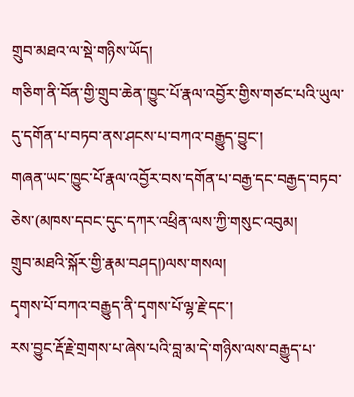གྲུབ་མཐའ་ལ་སྡེ་གཉིས་ཡོད།
གཅིག་ནི་བོན་གྱི་གྲུབ་ཆེན་ཁྱུང་པོ་རྣལ་འབྱོར་གྱིས་གཙང་པའི་ཡུལ་དུ་དགོན་པ་བཏབ་ནས་ཤངས་པ་བཀའ་བརྒྱུད་བྱུང་།
གཞན་ཡང་ཁྱུང་པོ་རྣལ་འབྱོར་བས་དགོན་པ་བརྒྱ་དང་བརྒྱད་བཏབ་ཅེས་(མཁས་དབང་དུང་དཀར་འཕྲིན་ལས་ཀྱི་གསུང་འབུམ།
གྲུབ་མཐའི་སྐོར་གྱི་རྣམ་བཤད།)ལས་གསལ།
དྭགས་པོ་བཀའ་བརྒྱུད་ནི་དྭགས་པོ་ལྷ་རྗེ་དང་།
རས་བྱུང་རྡོ་རྗེ་གྲགས་པ་ཞེས་པའི་བླ་མ་དེ་གཉིས་ལས་བརྒྱུད་པ་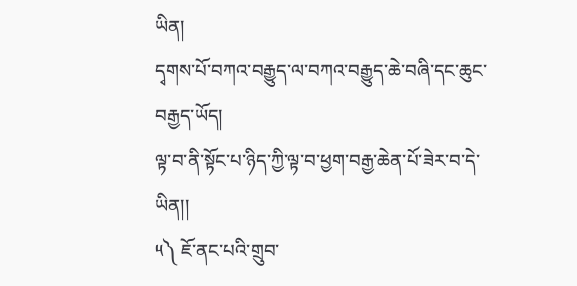ཡིན།
དྭགས་པོ་བཀའ་བརྒྱུད་ལ་བཀའ་བརྒྱུད་ཆེ་བཞི་དང་ཆུང་བརྒྱད་ཡོད།
ལྟ་བ་ནི་སྟོང་པ་ཉིད་ཀྱི་ལྟ་བ་ཕྱག་བརྒྱ་ཆེན་པོ་ཟེར་བ་དེ་ཡིན།།
༥༽ ཇོ་ནང་པའི་གྲུབ་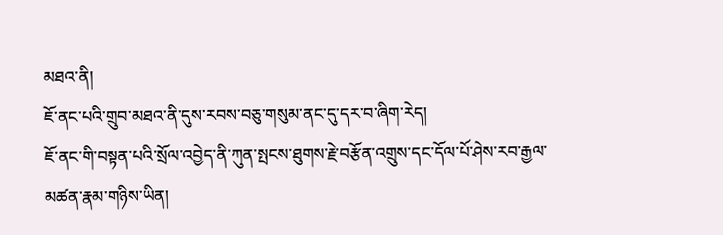མཐའ་ནི།
ཇོ་ནང་པའི་གྲུབ་མཐའ་ནི་དུས་རབས་བཅུ་གསུམ་ནང་དུ་དར་བ་ཞིག་རེད།
ཇོ་ནང་གི་བསྟན་པའི་སྲོལ་འབྱེད་ནི་ཀུན་སྤངས་ཐུགས་རྗེ་བརྩོན་འགྲུས་དང་དོལ་པོ་ཤེས་རབ་རྒྱལ་མཚན་རྣམ་གཉིས་ཡིན།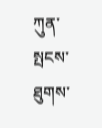ཀུན་སྤངས་ཐུགས་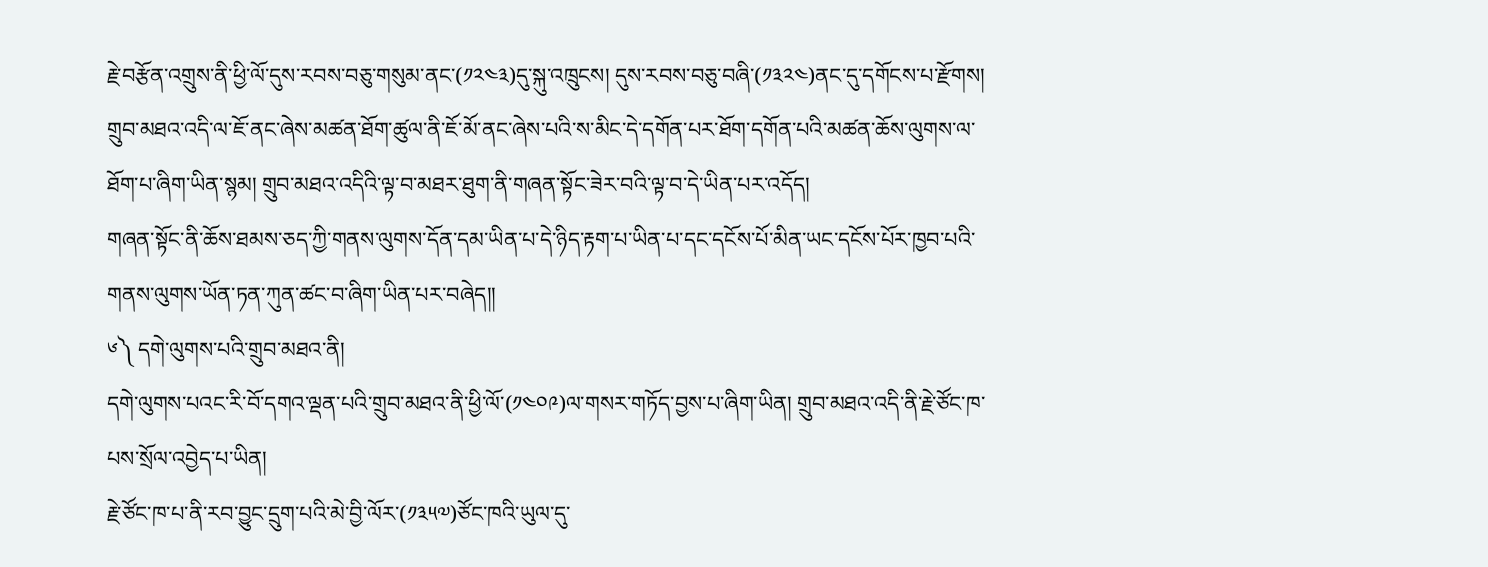རྗེ་བརྩོན་འགྲུས་ནི་ཕྱི་ལོ་དུས་རབས་བཅུ་གསུམ་ནང་(༡༢༤༣)དུ་སྐུ་འཁྲུངས། དུས་རབས་བཅུ་བཞི་(༡༣༢༤)ནང་དུ་དགོངས་པ་རྫོགས།
གྲུབ་མཐའ་འདི་ལ་ཇོ་ནང་ཞེས་མཚན་ཐོག་ཚུལ་ནི་ཇོ་མོ་ནང་ཞེས་པའི་ས་མིང་དེ་དགོན་པར་ཐོག་དགོན་པའི་མཚན་ཆོས་ལུགས་ལ་ཐོག་པ་ཞིག་ཡིན་སྙམ། གྲུབ་མཐའ་འདིའི་ལྟ་བ་མཐར་ཐུག་ནི་གཞན་སྟོང་ཟེར་བའི་ལྟ་བ་དེ་ཡིན་པར་འདོད།
གཞན་སྟོང་ནི་ཆོས་ཐམས་ཅད་ཀྱི་གནས་ལུགས་དོན་དམ་ཡིན་པ་དེ་ཉིད་རྟག་པ་ཡིན་པ་དང་དངོས་པོ་མིན་ཡང་དངོས་པོར་ཁྱབ་པའི་གནས་ལུགས་ཡོན་ཏན་ཀུན་ཚང་བ་ཞིག་ཡིན་པར་བཞེད།།
༦༽ དགེ་ལུགས་པའི་གྲུབ་མཐའ་ནི།
དགེ་ལུགས་པའང་རི་བོ་དགའ་ལྡན་པའི་གྲུབ་མཐའ་ནི་ཕྱི་ལོ་(༡༤༠༩)ལ་གསར་གཏོད་བྱས་པ་ཞིག་ཡིན། གྲུབ་མཐའ་འདི་ནི་རྗེ་ཙོང་ཁ་པས་སྲོལ་འབྱེད་པ་ཡིན།
རྗེ་ཙོང་ཁ་པ་ནི་རབ་བྱུང་དྲུག་པའི་མེ་བྱི་ལོར་(༡༣༥༧)ཙོང་ཁའི་ཡུལ་དུ་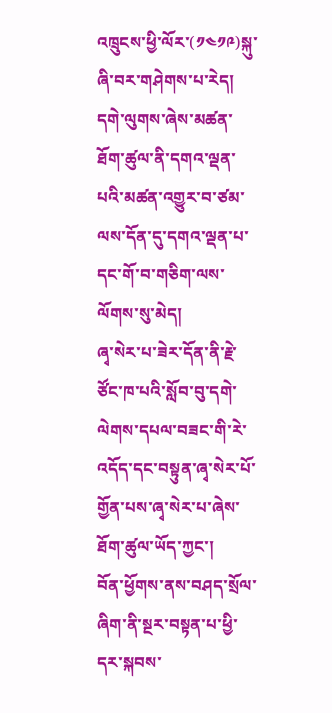འཁྲུངས་ཕྱི་ལོར་(༡༤༡༩)སྐུ་ཞི་བར་གཤེགས་པ་རེད།
དགེ་ལུགས་ཞེས་མཚན་ཐོག་ཚུལ་ནི་དགའ་ལྡན་པའི་མཚན་འགྱུར་བ་ཙམ་ལས་དོན་དུ་དགའ་ལྡན་པ་དང་གོ་བ་གཅིག་ལས་ལོགས་སུ་མེད།
ཞྭ་སེར་པ་ཟེར་དོན་ནི་རྗེ་ཙོང་ཁ་པའི་སློབ་བུ་དགེ་ལེགས་དཔལ་བཟང་གི་རེ་འདོད་དང་བསྟུན་ཞྭ་སེར་པོ་གྱོན་པས་ཞྭ་སེར་པ་ཞེས་ཐོག་ཚུལ་ཡོད་ཀྱང་།
བོན་ཕྱོགས་ནས་བཤད་སྲོལ་ཞིག་ནི་སྔར་བསྟན་པ་ཕྱི་དར་སྐབས་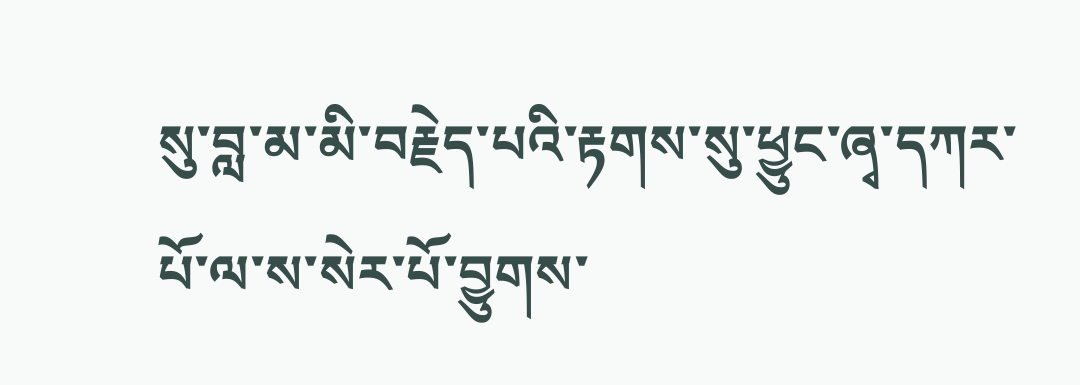སུ་བླ་མ་མི་བརྗེད་པའི་རྟགས་སུ་ཕྱུང་ཞྭ་དཀར་པོ་ལ་ས་སེར་པོ་བྱུགས་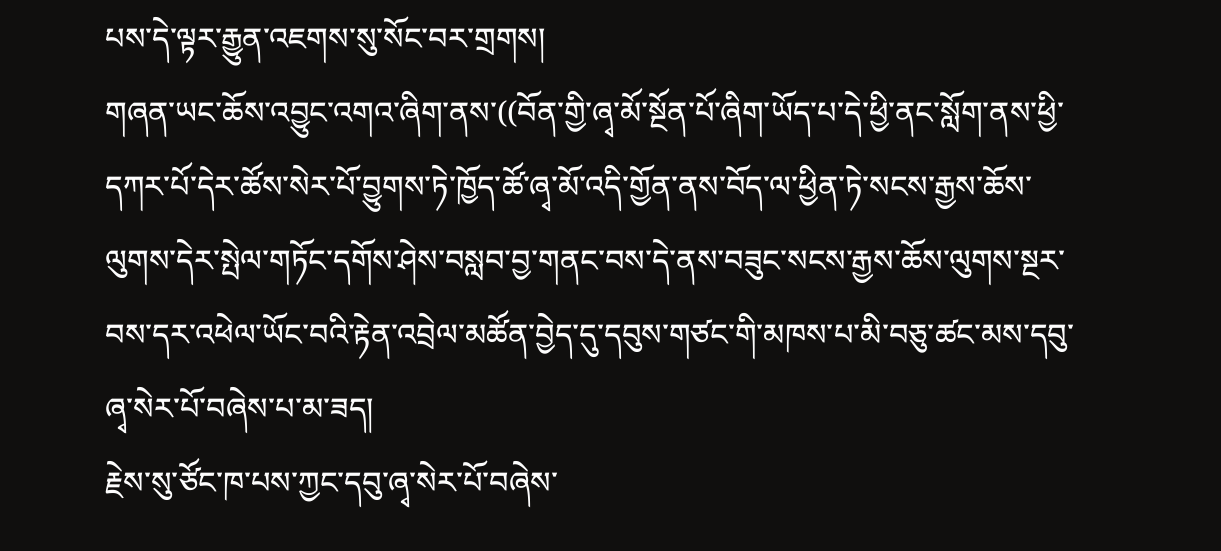པས་དེ་ལྟར་རྒྱུན་འཇགས་སུ་སོང་བར་གྲགས།
གཞན་ཡང་ཆོས་འབྱུང་འགའ་ཞིག་ནས་((བོན་གྱི་ཞྭ་མོ་སྔོན་པོ་ཞིག་ཡོད་པ་དེ་ཕྱི་ནང་སློག་ནས་ཕྱི་དཀར་པོ་དེར་ཚོས་སེར་པོ་བྱུགས་ཏེ་ཁྱོད་ཚོ་ཞྭ་མོ་འདི་གྱོན་ནས་བོད་ལ་ཕྱིན་ཏེ་སངས་རྒྱས་ཆོས་ལུགས་དེར་སྤེལ་གཏོང་དགོས་ཤེས་བསླབ་བྱ་གནང་བས་དེ་ནས་བཟུང་སངས་རྒྱས་ཆོས་ལུགས་སྔར་བས་དར་འཕེལ་ཡོང་བའི་རྟེན་འབྲེལ་མཚོན་བྱེད་དུ་དབུས་གཙང་གི་མཁས་པ་མི་བཅུ་ཚང་མས་དབུ་ཞྭ་སེར་པོ་བཞེས་པ་མ་ཟད།
རྗེས་སུ་ཙོང་ཁ་པས་ཀྱང་དབུ་ཞྭ་སེར་པོ་བཞེས་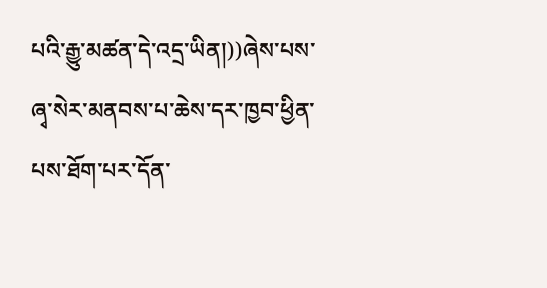པའི་རྒྱུ་མཚན་དེ་འདྲ་ཡིན།))ཞེས་པས་ཞྭ་སེར་མནབས་པ་ཆེས་དར་ཁྱབ་ཕྱིན་པས་ཐོག་པར་དོན་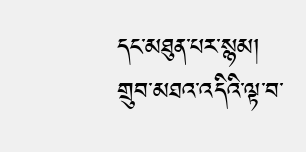དང་མཐུན་པར་སྙམ།
གྲུབ་མཐའ་འདིའི་ལྟ་བ་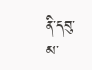ནི་དབུ་མ་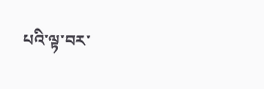པའི་ལྟ་བར་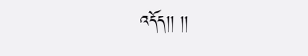འདོད།། །།